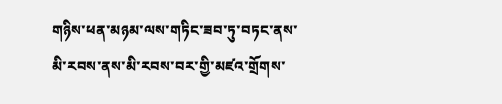གཉིས་ཕན་མཉམ་ལས་གཏིང་ཟབ་ཏུ་བཏང་ནས་མི་རབས་ནས་མི་རབས་བར་གྱི་མཛའ་གྲོགས་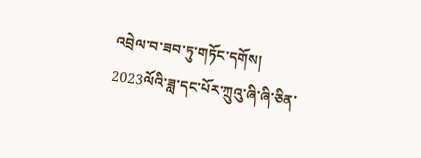འབྲེལ་བ་ཟབ་ཏུ་གཏོང་དགོས།
2023ལོའི་ཟླ་དང་པོར་ཀྲུའུ་ཞི་ཞི་ཅིན་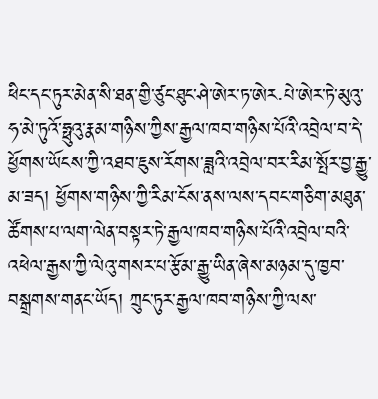ཕིང་དང་ཏུར་མེན་སི་ཐན་གྱི་ཙུང་ཐུང་ཤེ་ཨེར་ཏ་ཨེར·པེ་ཨེར་ཏེ་མུའུ་ཧ་མེ་ཏུའོ་ཧྥུའུ་རྣམ་གཉིས་ཀྱིས་རྒྱལ་ཁབ་གཉིས་པོའི་འབྲེལ་བ་དེ་ཕྱོགས་ཡོངས་ཀྱི་འཐབ་ཇུས་རོགས་ཟླའི་འབྲེལ་བར་རིམ་སྤོར་བྱ་རྒྱུ་མ་ཟད། ཕྱོགས་གཉིས་ཀྱི་རིམ་ངོས་ནས་ལས་དབང་གཅིག་མཐུན་ཚོགས་པ་ལག་ལེན་བསྟར་ཏེ་རྒྱལ་ཁབ་གཉིས་པོའི་འབྲེལ་བའི་འཕེལ་རྒྱས་ཀྱི་ལེའུ་གསར་པ་རྩོམ་རྒྱུ་ཡིན་ཞེས་མཉམ་དུ་ཁྱབ་བསྒྲགས་གནང་ཡོད། ཀྲུང་ཏུར་རྒྱལ་ཁབ་གཉིས་ཀྱི་ལས་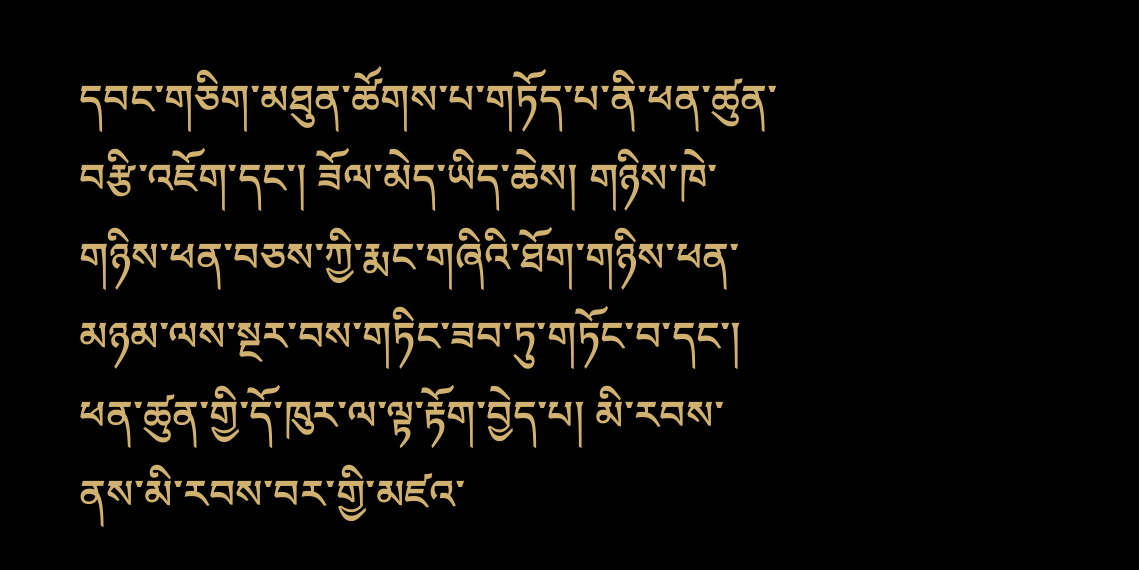དབང་གཅིག་མཐུན་ཚོགས་པ་གཏོད་པ་ནི་ཕན་ཚུན་བརྩི་འཇོག་དང་། ཟོལ་མེད་ཡིད་ཆེས། གཉིས་ཁེ་གཉིས་ཕན་བཅས་ཀྱི་རྨང་གཞིའི་ཐོག་གཉིས་ཕན་མཉམ་ལས་སྔར་བས་གཏིང་ཟབ་ཏུ་གཏོང་བ་དང་། ཕན་ཚུན་གྱི་དོ་ཁུར་ལ་ལྟ་རྟོག་བྱེད་པ། མི་རབས་ནས་མི་རབས་བར་གྱི་མཛའ་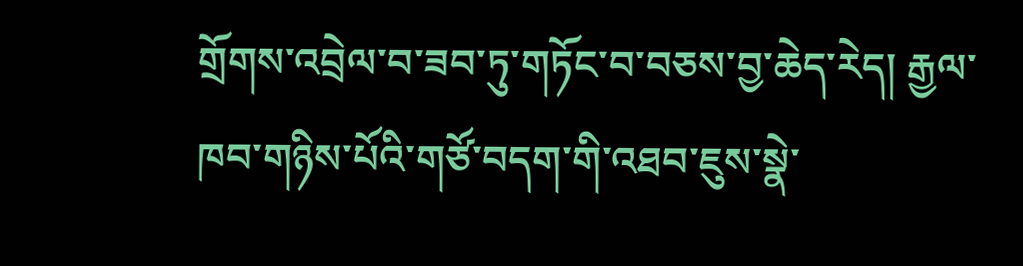གྲོགས་འབྲེལ་བ་ཟབ་ཏུ་གཏོང་བ་བཅས་བྱ་ཆེད་རེད། རྒྱལ་ཁབ་གཉིས་པོའི་གཙོ་བདག་གི་འཐབ་ཇུས་སྣེ་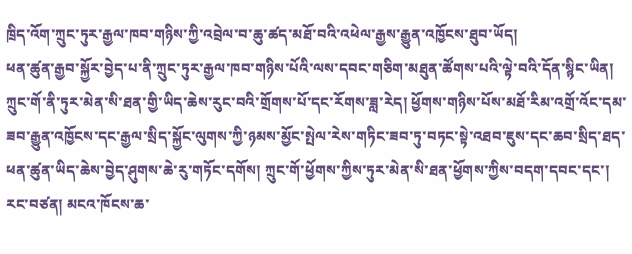ཁྲིད་འོག་ཀྲུང་ཏུར་རྒྱལ་ཁབ་གཉིས་ཀྱི་འབྲེལ་བ་ཆུ་ཚད་མཐོ་བའི་འཕེལ་རྒྱས་རྒྱུན་འཁྱོངས་ཐུབ་ཡོད།
ཕན་ཚུན་རྒྱབ་སྐྱོར་བྱེད་པ་ནི་ཀྲུང་ཏུར་རྒྱལ་ཁབ་གཉིས་པོའི་ལས་དབང་གཅིག་མཐུན་ཚོགས་པའི་ལྟེ་བའི་དོན་སྙིང་ཡིན། ཀྲུང་གོ་ནི་ཏུར་མེན་སི་ཐན་གྱི་ཡིད་ཆེས་རུང་བའི་གྲོགས་པོ་དང་རོགས་ཟླ་རེད། ཕྱོགས་གཉིས་པོས་མཐོ་རིམ་འགྲོ་འོང་དམ་ཟབ་རྒྱུན་འཁྱོངས་དང་རྒྱལ་སྲིད་སྐྱོང་ལུགས་ཀྱི་ཉམས་མྱོང་སྤེལ་རེས་གཏིང་ཟབ་ཏུ་བཏང་སྟེ་འཐབ་ཇུས་དང་ཆབ་སྲིད་ཐད་ཕན་ཚུན་ཡིད་ཆེས་བྱེད་ཤུགས་ཆེ་རུ་གཏོང་དགོས། ཀྲུང་གོ་ཕྱོགས་ཀྱིས་ཏུར་མེན་སི་ཐན་ཕྱོགས་ཀྱིས་བདག་དབང་དང་། རང་བཙན། མངའ་ཁོངས་ཆ་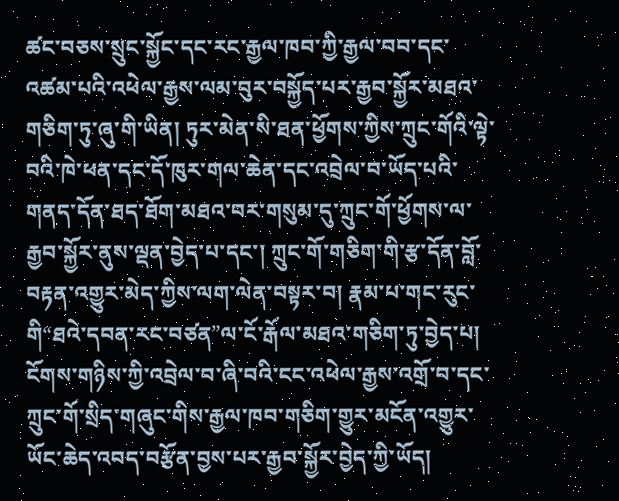ཚང་བཅས་སྲུང་སྐྱོང་དང་རང་རྒྱལ་ཁབ་ཀྱི་རྒྱལ་བབ་དང་འཚམ་པའི་འཕེལ་རྒྱས་ལམ་བུར་བསྐྱོད་པར་རྒྱབ་སྐྱོར་མཐའ་གཅིག་ཏུ་ཞུ་གི་ཡིན། ཏུར་མེན་སི་ཐན་ཕྱོགས་ཀྱིས་ཀྲུང་གོའི་ལྟེ་བའི་ཁེ་ཕན་དང་དོ་ཁུར་གལ་ཆེན་དང་འབྲེལ་བ་ཡོད་པའི་གནད་དོན་ཐད་ཐོག་མཐའ་བར་གསུམ་དུ་ཀྲུང་གོ་ཕྱོགས་ལ་རྒྱབ་སྐྱོར་ནུས་ལྡན་བྱེད་པ་དང་། ཀྲུང་གོ་གཅིག་གི་རྩ་དོན་བློ་བརྟན་འགྱུར་མེད་ཀྱིས་ལག་ལེན་བསྟར་བ། རྣམ་པ་གང་རུང་གི“ཐའེ་དབན་རང་བཙན”ལ་ངོ་རྒོལ་མཐའ་གཅིག་ཏུ་བྱེད་པ། ངོགས་གཉིས་ཀྱི་འབྲེལ་བ་ཞི་བའི་ངང་འཕེལ་རྒྱས་འགྲོ་བ་དང་ཀྲུང་གོ་སྲིད་གཞུང་གིས་རྒྱལ་ཁབ་གཅིག་གྱུར་མངོན་འགྱུར་ཡོང་ཆེད་འབད་བརྩོན་བྱས་པར་རྒྱབ་སྐྱོར་བྱེད་ཀྱི་ཡོད།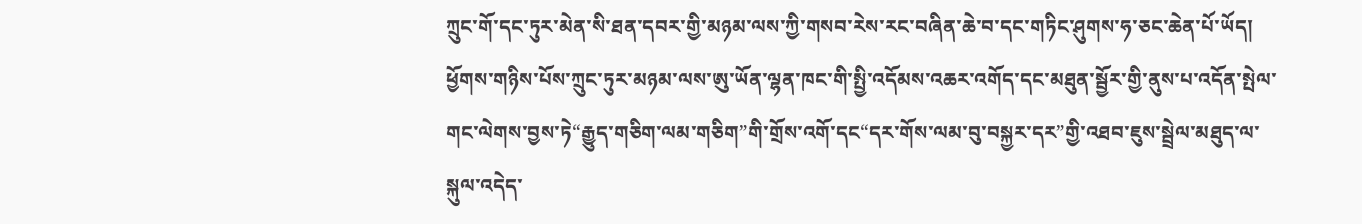ཀྲུང་གོ་དང་ཏུར་མེན་སི་ཐན་དབར་གྱི་མཉམ་ལས་ཀྱི་གསབ་རེས་རང་བཞིན་ཆེ་བ་དང་གཏིང་ཤུགས་ཧ་ཅང་ཆེན་པོ་ཡོད། ཕྱོགས་གཉིས་པོས་ཀྲུང་ཏུར་མཉམ་ལས་ཨུ་ཡོན་ལྷན་ཁང་གི་སྤྱི་འདོམས་འཆར་འགོད་དང་མཐུན་སྦྱོར་གྱི་ནུས་པ་འདོན་སྤེལ་གང་ལེགས་བྱས་ཏེ“རྒྱུད་གཅིག་ལམ་གཅིག”གི་གྲོས་འགོ་དང“དར་གོས་ལམ་བུ་བསྐྱར་དར”གྱི་འཐབ་ཇུས་སྦྲེལ་མཐུད་ལ་སྐུལ་འདེད་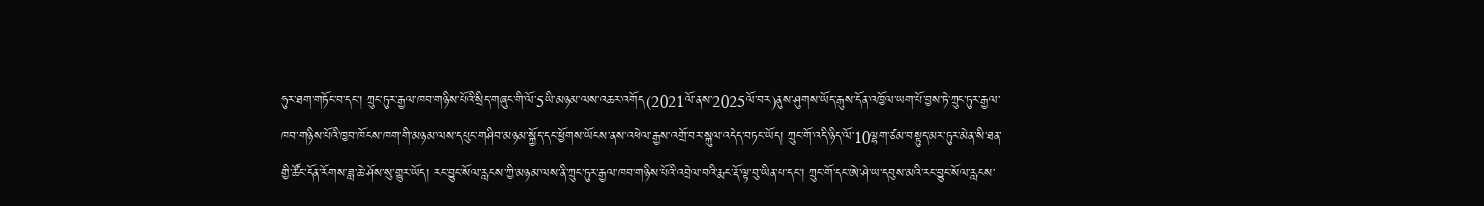ཧུར་ཐག་གཏོང་བ་དང་། ཀྲུང་ཏུར་རྒྱལ་ཁབ་གཉིས་པོའི་སྲིད་གཞུང་གི་ལོ་5ཡི་མཉམ་ལས་འཆར་འགོད(2021ལོ་ནས་2025ལོ་བར)ནུས་ཤུགས་ཡོད་རྒུས་དོན་འཁྱོལ་ཡག་པོ་བྱས་ཏེ་ཀྲུང་ཏུར་རྒྱལ་ཁབ་གཉིས་པོའི་ཁྱབ་ཁོངས་ཁག་གི་མཉམ་ལས་དཔུང་གཤིབ་མཉམ་སྐྱོད་དང་ཕྱོགས་ཡོངས་ནས་འཕེལ་རྒྱས་འགྲོ་བར་སྐུལ་འདེད་བཏང་ཡོད། ཀྲུང་གོ་འདི་ཉིད་ལོ་10ལྷག་ཙམ་བསྟུད་མར་ཏུར་མེན་སི་ཐན་གྱི་ཚོང་དོན་རོགས་ཟླ་ཆེ་ཤོས་སུ་གྱུར་ཡོད། རང་བྱུང་སོལ་རླངས་ཀྱི་མཉམ་ལས་ནི་ཀྲུང་ཏུར་རྒྱལ་ཁབ་གཉིས་པོའི་འབྲེལ་བའི་རྨང་རྡོ་ལྟ་བུ་ཡིན་པ་དང་། ཀྲུང་གོ་དང་ཨེ་ཤེ་ཡ་དབུས་མའི་རང་བྱུང་སོལ་རླངས་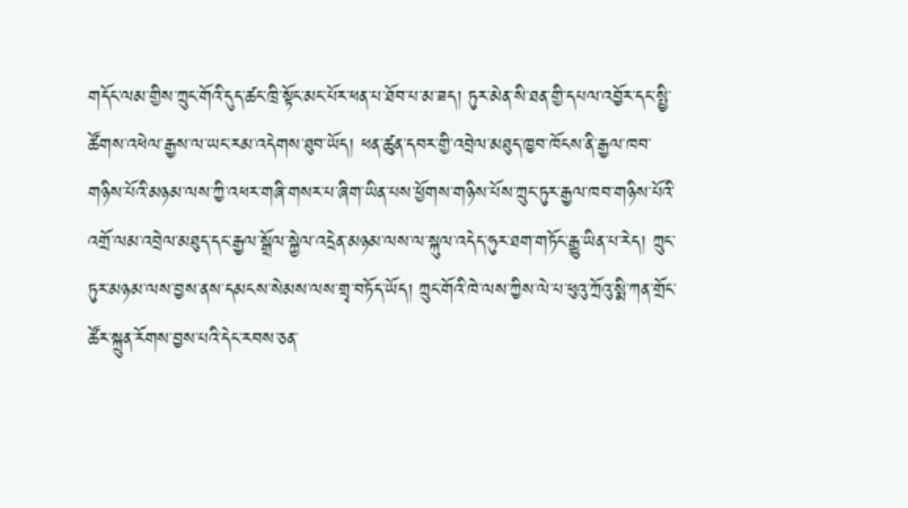གདོང་ལམ་གྱིས་ཀྲུང་གོའི་དུད་ཚང་ཁྲི་སྟོང་མང་པོར་ཕན་པ་ཐོབ་པ་མ་ཟད། ཏུར་མེན་སི་ཐན་གྱི་དཔལ་འབྱོར་དང་སྤྱི་ཚོགས་འཕེལ་རྒྱས་ལ་ཡང་རམ་འདེགས་ཐུབ་ཡོད། ཕན་ཚུན་དབར་གྱི་འབྲེལ་མཐུད་ཁྱབ་ཁོངས་ནི་རྒྱལ་ཁབ་གཉིས་པོའི་མཉམ་ལས་ཀྱི་འཕར་གཞི་གསར་པ་ཞིག་ཡིན་པས་ཕྱོགས་གཉིས་པོས་ཀྲུང་ཏུར་རྒྱལ་ཁབ་གཉིས་པོའི་འགྲོ་ལམ་འབྲེལ་མཐུད་དང་རྒྱལ་སྒྲོལ་སྐྱེལ་འདྲེན་མཉམ་ལས་ལ་སྐུལ་འདེད་ཧུར་ཐག་གཏོང་རྒྱུ་ཡིན་པ་རེད། ཀྲུང་ཏུར་མཉམ་ལས་བྱས་ནས་དམངས་སེམས་ལས་གྲྭ་བཏོད་ཡོད། ཀྲུང་གོའི་ཁེ་ལས་ཀྱིས་ལེ་པ་ཕུའུ་ཀྲོའུ་སྨི་ཀན་གྲོང་ཚོར་སྐྲུན་རོགས་བྱས་པའི་དེང་རབས་ཅན་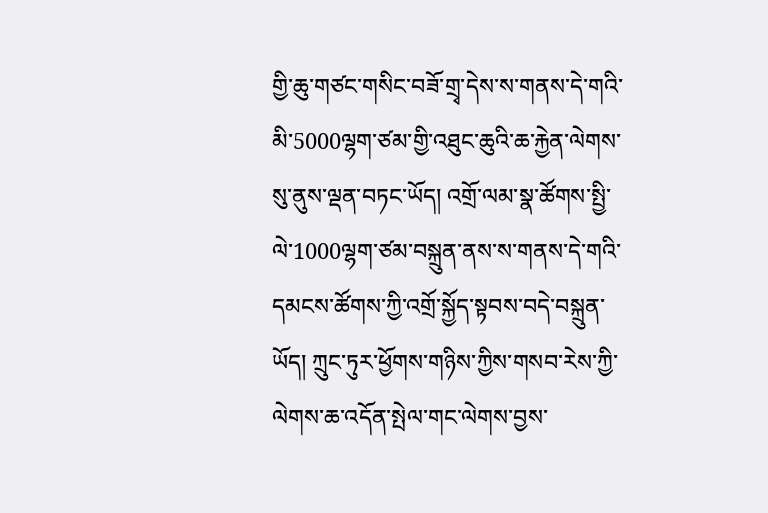གྱི་ཆུ་གཙང་གསིང་བཟོ་གྲྭ་དེས་ས་གནས་དེ་གའི་མི་5000ལྷག་ཙམ་གྱི་འཐུང་ཆུའི་ཆ་རྐྱེན་ལེགས་སུ་ནུས་ལྡན་བཏང་ཡོད། འགྲོ་ལམ་སྣ་ཚོགས་སྤྱི་ལེ་1000ལྷག་ཙམ་བསྐྲུན་ནས་ས་གནས་དེ་གའི་དམངས་ཚོགས་ཀྱི་འགྲོ་སྐྱོད་སྟབས་བདེ་བསྐྲུན་ཡོད། ཀྲུང་ཏུར་ཕྱོགས་གཉིས་ཀྱིས་གསབ་རེས་ཀྱི་ལེགས་ཆ་འདོན་སྤེལ་གང་ལེགས་བྱས་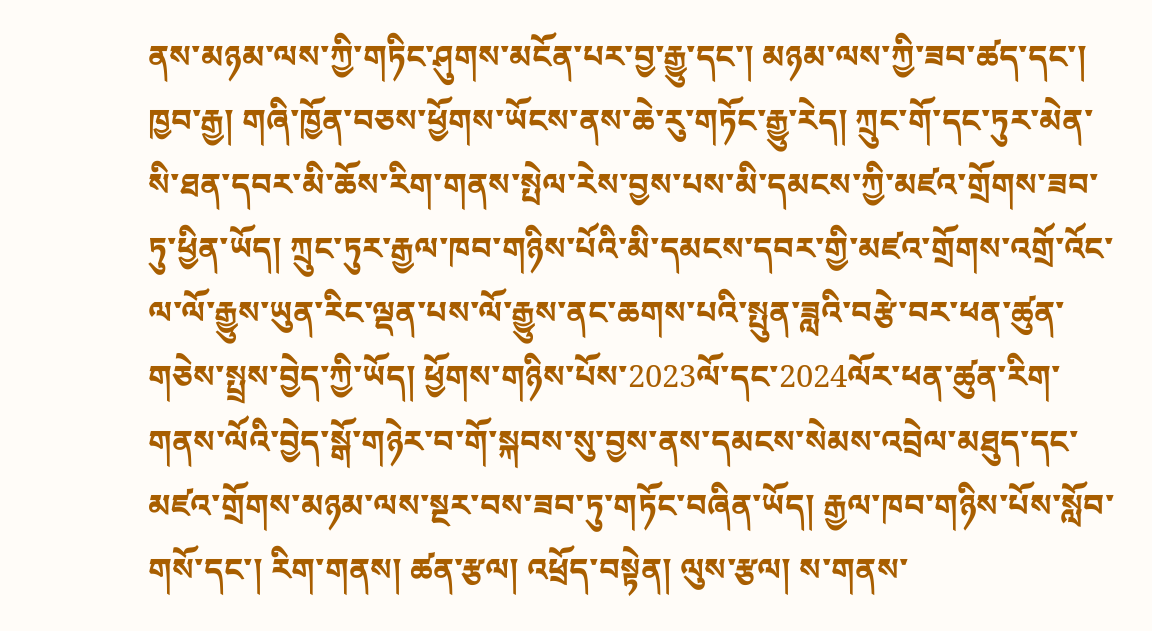ནས་མཉམ་ལས་ཀྱི་གཏིང་ཤུགས་མངོན་པར་བྱ་རྒྱུ་དང་། མཉམ་ལས་ཀྱི་ཟབ་ཚད་དང་། ཁྱབ་རྒྱ། གཞི་ཁྱོན་བཅས་ཕྱོགས་ཡོངས་ནས་ཆེ་རུ་གཏོང་རྒྱུ་རེད། ཀྲུང་གོ་དང་ཏུར་མེན་སི་ཐན་དབར་མི་ཆོས་རིག་གནས་སྤེལ་རེས་བྱས་པས་མི་དམངས་ཀྱི་མཛའ་གྲོགས་ཟབ་ཏུ་ཕྱིན་ཡོད། ཀྲུང་ཏུར་རྒྱལ་ཁབ་གཉིས་པོའི་མི་དམངས་དབར་གྱི་མཛའ་གྲོགས་འགྲོ་འོང་ལ་ལོ་རྒྱུས་ཡུན་རིང་ལྡན་པས་ལོ་རྒྱུས་ནང་ཆགས་པའི་སྤུན་ཟླའི་བརྩེ་བར་ཕན་ཚུན་གཅེས་སྤྲས་བྱེད་ཀྱི་ཡོད། ཕྱོགས་གཉིས་པོས་2023ལོ་དང་2024ལོར་ཕན་ཚུན་རིག་གནས་ལོའི་བྱེད་སྒོ་གཉེར་བ་གོ་སྐབས་སུ་བྱས་ནས་དམངས་སེམས་འབྲེལ་མཐུད་དང་མཛའ་གྲོགས་མཉམ་ལས་སྔར་བས་ཟབ་ཏུ་གཏོང་བཞིན་ཡོད། རྒྱལ་ཁབ་གཉིས་པོས་སློབ་གསོ་དང་། རིག་གནས། ཚན་རྩལ། འཕྲོད་བསྟེན། ལུས་རྩལ། ས་གནས་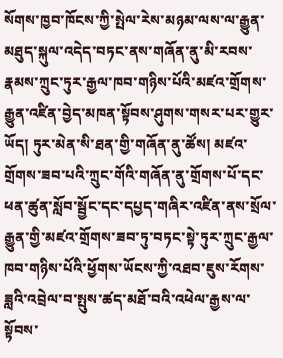སོགས་ཁྱབ་ཁོངས་ཀྱི་སྤེལ་རེས་མཉམ་ལས་ལ་རྒྱུན་མཐུད་སྐུལ་འདེད་བཏང་ནས་གཞོན་ནུ་མི་རབས་རྣམས་ཀྲུང་ཏུར་རྒྱལ་ཁབ་གཉིས་པོའི་མཛའ་གྲོགས་རྒྱུན་འཛིན་བྱེད་མཁན་སྟོབས་ཤུགས་གསར་པར་གྱུར་ཡོད། ཏུར་མེན་སི་ཐན་གྱི་གཞོན་ནུ་ཚོས། མཛའ་གྲོགས་ཟབ་པའི་ཀྲུང་གོའི་གཞོན་ནུ་གྲོགས་པོ་དང་ཕན་ཚུན་སློབ་སྦྱོང་དང་དཔྱད་གཞིར་འཛིན་ནས་སྲོལ་རྒྱུན་གྱི་མཛའ་གྲོགས་ཟབ་ཏུ་བཏང་སྟེ་ཏུར་ཀྲུང་རྒྱལ་ཁབ་གཉིས་པོའི་ཕྱོགས་ཡོངས་ཀྱི་འཐབ་ཇུས་རོགས་ཟླའི་འབྲེལ་བ་སྤུས་ཚད་མཐོ་བའི་འཕེལ་རྒྱས་ལ་སྟོབས་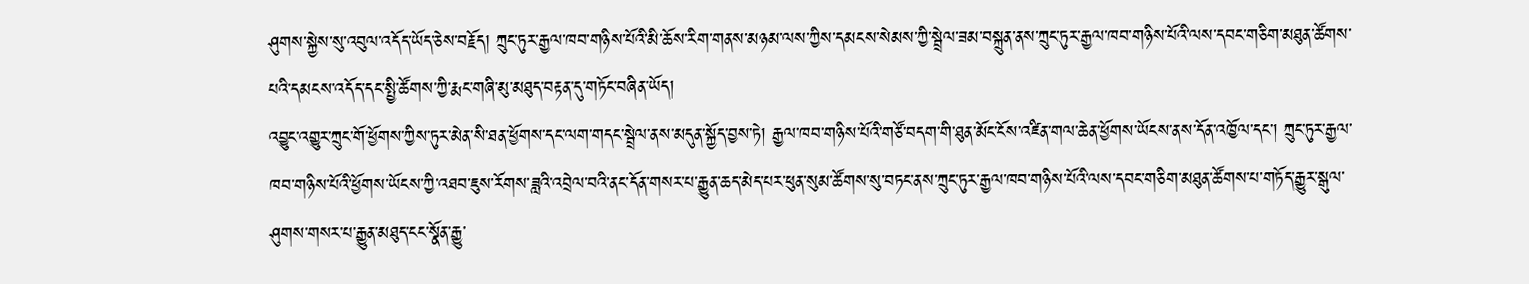ཤུགས་སྐྱེས་སུ་འབུལ་འདོད་ཡོད་ཅེས་བརྗོད། ཀྲུང་ཏུར་རྒྱལ་ཁབ་གཉིས་པོའི་མི་ཆོས་རིག་གནས་མཉམ་ལས་ཀྱིས་དམངས་སེམས་ཀྱི་སྦྲེལ་ཟམ་བསྐྲུན་ནས་ཀྲུང་ཏུར་རྒྱལ་ཁབ་གཉིས་པོའི་ལས་དབང་གཅིག་མཐུན་ཚོགས་པའི་དམངས་འདོད་དང་སྤྱི་ཚོགས་ཀྱི་རྨང་གཞི་མུ་མཐུད་བརྟན་དུ་གཏོང་བཞིན་ཡོད།
འབྱུང་འགྱུར་ཀྲུང་གོ་ཕྱོགས་ཀྱིས་ཏུར་མེན་སི་ཐན་ཕྱོགས་དང་ལག་གདང་སྦྲེལ་ནས་མདུན་སྐྱོད་བྱས་ཏེ། རྒྱལ་ཁབ་གཉིས་པོའི་གཙོ་བདག་གི་ཐུན་མོང་ངོས་འཛིན་གལ་ཆེན་ཕྱོགས་ཡོངས་ནས་དོན་འཁྱོལ་དང་། ཀྲུང་ཏུར་རྒྱལ་ཁབ་གཉིས་པོའི་ཕྱོགས་ཡོངས་ཀྱི་འཐབ་ཇུས་རོགས་ཟླའི་འབྲེལ་བའི་ནང་དོན་གསར་པ་རྒྱུན་ཆད་མེད་པར་ཕུན་སུམ་ཚོགས་སུ་བཏང་ནས་ཀྲུང་ཏུར་རྒྱལ་ཁབ་གཉིས་པོའི་ལས་དབང་གཅིག་མཐུན་ཚོགས་པ་གཏོད་རྒྱུར་སྒུལ་ཤུགས་གསར་པ་རྒྱུན་མཐུད་ངང་སྣོན་རྒྱུ་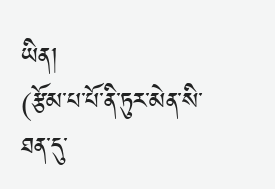ཡིན།
(རྩོམ་པ་པོ་ནི་ཏུར་མེན་སི་ཐན་དུ་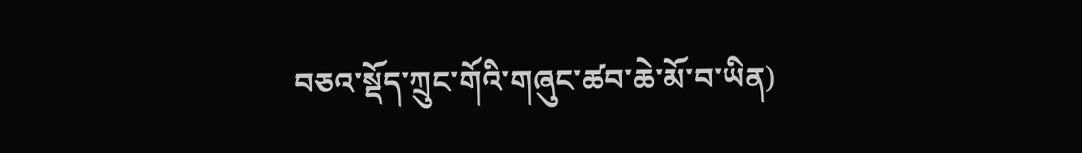བཅའ་སྡོད་ཀྲུང་གོའི་གཞུང་ཚབ་ཆེ་མོ་བ་ཡིན)